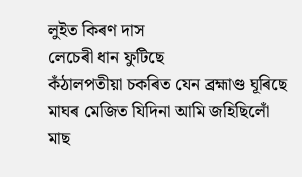লুইত কিৰণ দাস
লেচেৰী ধান ফুটিছে
কঁঠালপতীয়া চকৰিত যেন ব্ৰহ্মাণ্ড ঘূৰিছে
মাঘৰ মেজিত যিদিনা আমি জহিছিলোঁ
মাছ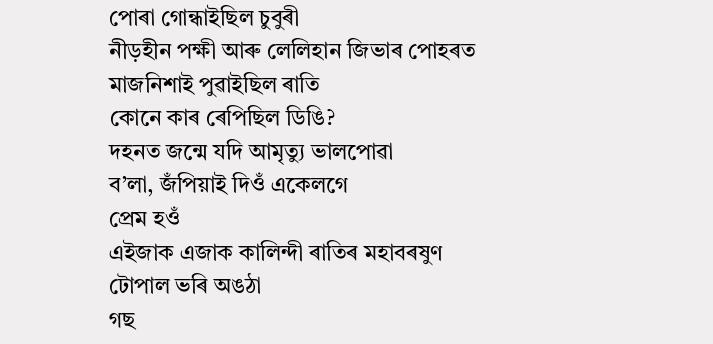পোৰা গোন্ধাইছিল চুবুৰী
নীড়হীন পক্ষী আৰু লেলিহান জিভাৰ পোহৰত
মাজনিশাই পুৱাইছিল ৰাতি
কোনে কাৰ ৰেপিছিল ডিঙি?
দহনত জন্মে যদি আমৃত্যু ভালপোৱা
ব’লা, জঁপিয়াই দিওঁ একেলগে
প্ৰেম হওঁ
এইজাক এজাক কালিন্দী ৰাতিৰ মহাবৰষুণ
টোপাল ভৰি অঙঠা
গছ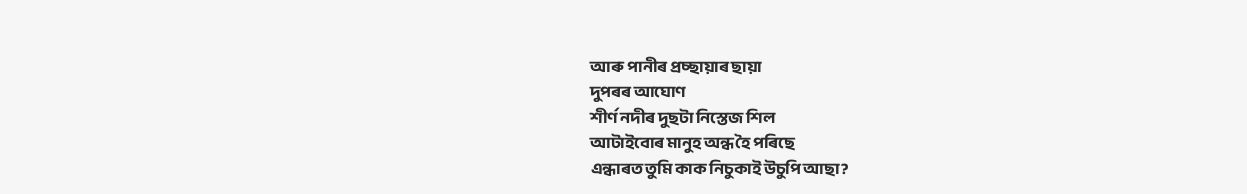আৰু পানীৰ প্ৰচ্ছায়াৰ ছায়া
দুপৰৰ আঘোণ
শীৰ্ণ নদীৰ দুছটা নিস্তেজ শিল
আটাইবোৰ মানুহ অন্ধ হৈ পৰিছে
এন্ধাৰত তুমি কাক নিচুকাই উচুপি আছা?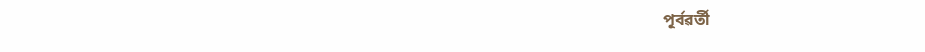পূৰ্বৱৰ্তী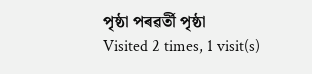পৃষ্ঠা পৰৱৰ্তী পৃষ্ঠা
Visited 2 times, 1 visit(s)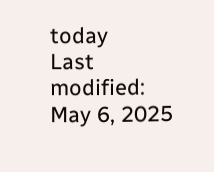today
Last modified: May 6, 2025